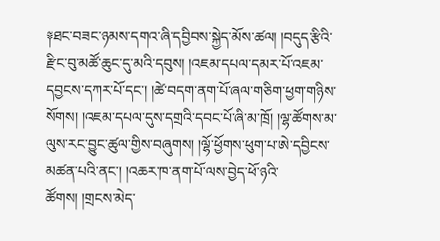༈ཐང་བཟང་ཉམས་དགའ་ཞི་དབྱིབས་སྐྱེད་མོས་ཚལ། །བདུད་རྩིའི་རྫིང་བུ་མཚོ་ཆུང་དུ་མའི་དབུས། །འཇམ་དཔལ་དམར་པོ་འཇམ་དབྱངས་དཀར་པོ་དང་། །ཚེ་བདག་ནག་པོ་ཞལ་གཅིག་ཕྱག་གཉིས་སོགས། །འཇམ་དཔལ་དུས་དགྲའི་དབང་པོ་ཞི་མ་ཁྲོ། །ལྷ་ཚོགས་མ་ལུས་རང་བྱུང་ཚུལ་གྱིས་བཞུགས། །ལྷོ་ཕྱོགས་ཕུག་པ་ཨེ་དབྱིངས་མཚན་པའི་ནང་། །འཆར་ཁ་ནག་པོ་ལས་བྱེད་ཕོ་ཉའི་ཚོགས། །གྲངས་མེད་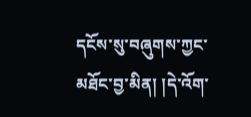དངོས་སུ་བཞུགས་ཀྱང་མཐོང་བྱ་མིན། །དེ་འོག་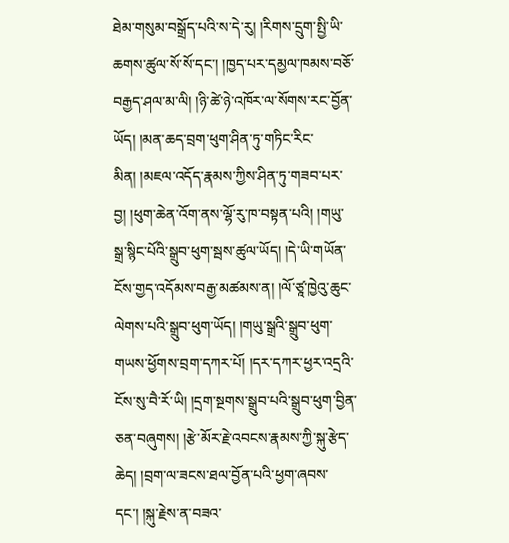ཐེམ་གསུམ་བསྒྲོད་པའི་ས་དེ་རུ། །རིགས་དྲུག་སྤྱི་ཡི་ཆགས་ཚུལ་སོ་སོ་དང་། །ཁྱད་པར་དམྱལ་ཁམས་བཅོ་བརྒྱད་ཤལ་མ་ལི། །ཉི་ཚེ་ཉེ་འཁོར་ལ་སོགས་རང་བྱོན་ཡོད། །མན་ཆད་བྲག་ཕུག་ཤིན་ཏུ་གཏིང་རིང་མིན། །མཇལ་འདོད་རྣམས་ཀྱིས་ཤིན་ཏུ་གཟབ་པར་བྱ། །ཕུག་ཆེན་འོག་ནས་ལྷོ་རུ་ཁ་བསྟན་པའི། །གཡུ་སྒྲ་སྙིང་པོའི་སྒྲུབ་ཕུག་སྦས་ཚུལ་ཡོད། །དེ་ཡི་གཡོན་ངོས་གྱད་འདོམས་བརྒྱ་མཚམས་ན། །ལོ་ཙཱ་ཁྱེའུ་ཆུང་ལེགས་པའི་སྒྲུབ་ཕུག་ཡོད། །གཡུ་སྒྲའི་སྒྲུབ་ཕུག་གཡས་ཕྱོགས་བྲག་དཀར་པོ། །དར་དཀར་ཕྱར་འདྲའི་ངོས་སུ་བཻ་རོ་ཡི། །དྲག་སྔགས་སྒྲུབ་པའི་སྒྲུབ་ཕུག་བྱིན་ཅན་བཞུགས། །རྩེ་མོར་རྗེ་འབངས་རྣམས་ཀྱི་སྐུ་རྩེད་ཆེད། །བྲག་ལ་ཟངས་ཐལ་བྱོན་པའི་ཕྱག་ཞབས་དང་། །སྐུ་རྗེས་ན་བཟའ་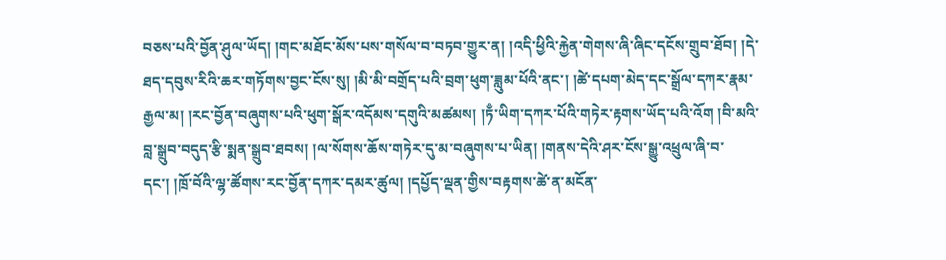བཅས་པའི་བྱོན་ཤུལ་ཡོད། །གང་མཐོང་མོས་པས་གསོལ་བ་བཏབ་གྱུར་ན། །འདི་ཕྱིའི་རྐྱེན་གེགས་ཞི་ཞིང་དངོས་གྲུབ་ཐོབ། །དེ་ཐད་དབུས་རིའི་ཆར་གཏོགས་བྱང་ངོས་སུ། །མི་མི་བགྲོད་པའི་བྲག་ཕུག་ཟླུམ་པོའི་ནང་། །ཚེ་དཔག་མེད་དང་སྒྲོལ་དཀར་རྣམ་རྒྱལ་མ། །རང་བྱོན་བཞུགས་པའི་ཕུག་སྒོར་འདོམས་དགུའི་མཚམས། །ཏྃ་ཡིག་དཀར་པོའི་གཏེར་རྟགས་ཡོད་པའི་འོག །བི་མའི་བླ་སྒྲུབ་བདུད་རྩི་སྨན་སྒྲུབ་ཐབས། །ལ་སོགས་ཆོས་གཏེར་དུ་མ་བཞུགས་པ་ཡིན། །གནས་དེའི་ཤར་ངོས་སྒྱུ་འཕྲུལ་ཞི་བ་དང་། །ཁྲོ་བོའི་ལྷ་ཚོགས་རང་བྱོན་དཀར་དམར་ཚུལ། །དཔྱོད་ལྡན་གྱིས་བརྟགས་ཚེ་ན་མངོན་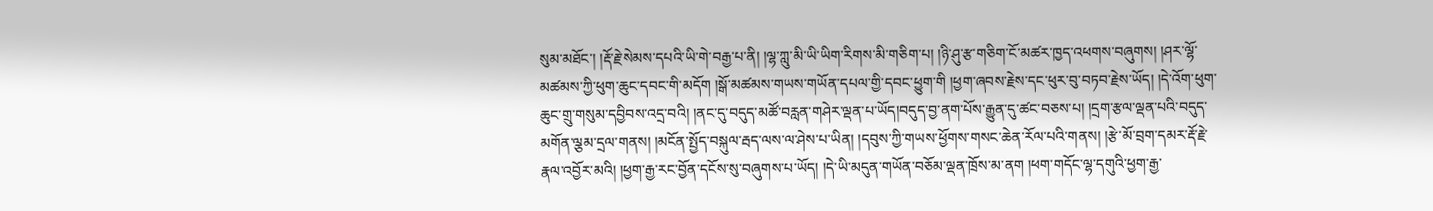སུམ་མཐོང་། །རྡོ་རྗེ་སེམས་དཔའི་ཡི་གེ་བརྒྱ་པ་ནི། །ལྷ་ཀླུ་མི་ཡི་ཡིག་རིགས་མི་གཅིག་པ། །ཉི་ཤུ་རྩ་གཅིག་ངོ་མཚར་ཁྱད་འཕགས་བཞུགས། །ཤར་ལྷོ་མཚམས་ཀྱི་ཕུག་ཆུང་དབང་གི་མདོག །སྒོ་མཚམས་གཡས་གཡོན་དཔལ་གྱི་དབང་ཕྱུག་གི །ཕྱག་ཞབས་རྗེས་དང་ཕུར་བུ་བཏབ་རྗེས་ཡོད། །དེ་འོག་ཕུག་ཆུང་གྲུ་གསུམ་དབྱིབས་འདྲ་བའི། །ནང་དུ་བདུད་མཚོ་བརླན་གཤེར་ལྡན་པ་ཡོད།བདུད་བྱ་ནག་པོས་རྒྱུན་དུ་ཚང་བཅས་པ། །དྲག་རྩལ་ལྡན་པའི་བདུད་མགོན་ལྕམ་དྲལ་གནས། །མངོན་སྤྱོད་བསྐུལ་རྦད་ལས་ལ་ཤེས་པ་ཡིན། །དབུས་ཀྱི་གཡས་ཕྱོགས་གསང་ཆེན་རོལ་པའི་གནས། །རྩེ་མོ་བྲག་དམར་རྡོ་རྗེ་རྣལ་འབྱོར་མའི། །ཕྱག་རྒྱ་རང་བྱོན་དངོས་སུ་བཞུགས་པ་ཡོད། །དེ་ཡི་མདུན་གཡོན་བཅོམ་ལྡན་ཁྲོས་མ་ནག །ཕག་གདོང་ལྷ་དགུའི་ཕྱག་རྒྱ་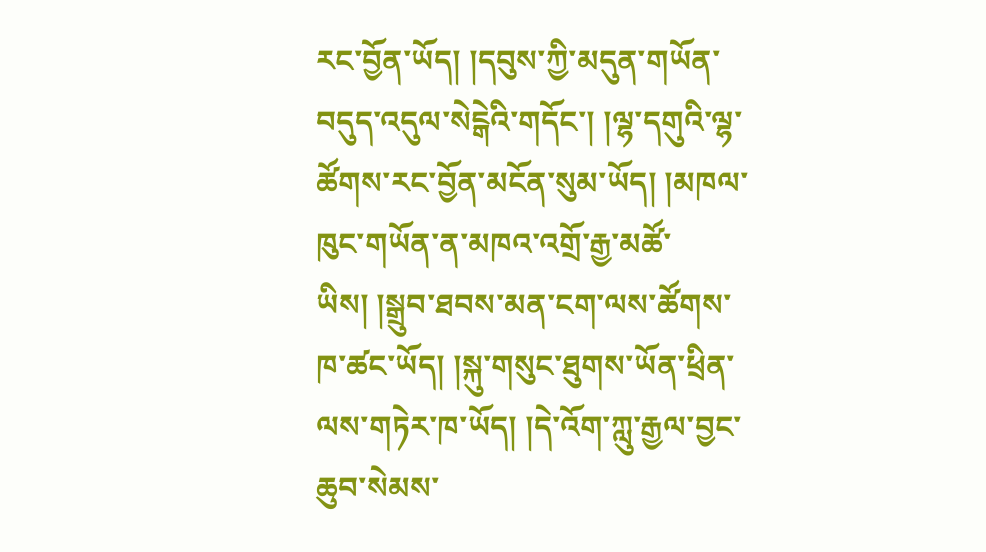རང་བྱོན་ཡོད། །དབུས་ཀྱི་མདུན་གཡོན་བདུད་འདུལ་སེངྒེའི་གདོང་། །ལྷ་དགུའི་ལྷ་ཚོགས་རང་བྱོན་མངོན་སུམ་ཡོད། །མཁལ་ཁུང་གཡོན་ན་མཁའ་འགྲོ་རྒྱ་མཚོ་ཡིས། །སྒྲུབ་ཐབས་མན་ངག་ལས་ཚོགས་ཁ་ཚང་ཡོད། །སྐུ་གསུང་ཐུགས་ཡོན་ཕྲིན་ལས་གཏེར་ཁ་ཡོད། །དེ་འོག་ཀླུ་རྒྱལ་བྱང་ཆུབ་སེམས་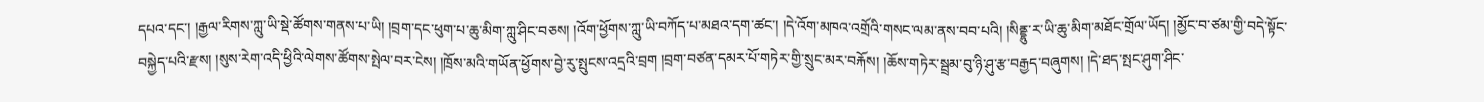དཔའ་དང་། །རྒྱལ་རིགས་ཀླུ་ཡི་སྡེ་ཚོགས་གནས་པ་ཡི། །བྲག་དང་ཕུག་པ་ཆུ་མིག་ཀླུ་ཤིང་བཅས། །འོག་ཕྱོགས་ཀླུ་ཡི་བཀོད་པ་མཐའ་དག་ཚང་། །དེ་འོག་མཁའ་འགྲོའི་གསང་ལམ་ནས་བབ་པའི། །སིནྡྷུ་ར་ཡི་ཆུ་མིག་མཐོང་གྲོལ་ཡོད། །མྱོང་བ་ཙམ་གྱི་བདེ་སྟོང་བསྐྱེད་པའི་རྫས། །སུས་རེག་འདི་ཕྱིའི་ལེགས་ཚོགས་སྤེལ་བར་ངེས། །ཁྲོས་མའི་གཡོན་ཕྱོགས་བྱེ་རུ་སྤུངས་འདྲའི་བྲག །བྲག་བཙན་དམར་པོ་གཏེར་གྱི་སྲུང་མར་བརྐོས། །ཆོས་གཏེར་སྦྲམ་བུ་ཉི་ཤུ་རྩ་བརྒྱད་བཞུགས། །དེ་ཐད་སྤང་ཤུག་ཤིང་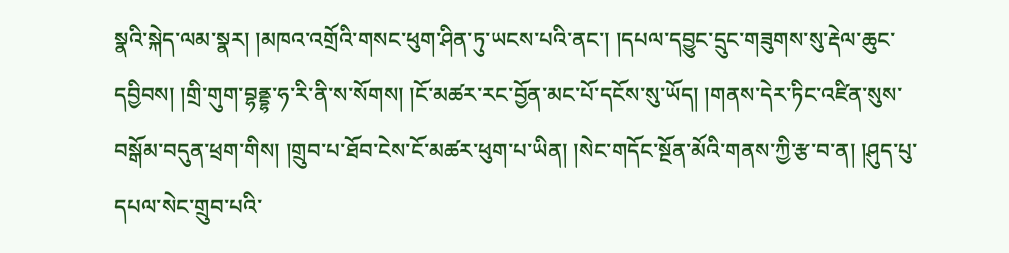སྣའི་སྐེད་ལམ་སྣར། །མཁའ་འགྲོའི་གསང་ཕུག་ཤིན་ཏུ་ཡངས་པའི་ནང་། །དཔལ་དབྱུང་དྲུང་གཟུགས་སུ་རྡེལ་ཆུང་དབྱིབས། །གྲི་གུག་བྷནྡྷ་ཧ་རི་ནི་ས་སོགས། །ངོ་མཚར་རང་བྱོན་མང་པོ་དངོས་སུ་ཡོད། །གནས་དེར་ཏིང་འཛིན་སུས་བསྒོམ་བདུན་ཕྲག་གིས། །གྲུབ་པ་ཐོབ་ངེས་ངོ་མཚར་ཕུག་པ་ཡིན། །སེང་གདོང་སྔོན་མོའི་གནས་ཀྱི་རྩ་བ་ན། །ཤུད་པུ་དཔལ་སེང་གྲུབ་པའི་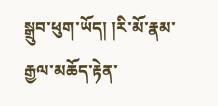སྒྲུབ་ཕུག་ཡོད། །རི་མོ་རྣམ་རྒྱལ་མཆོད་རྟེན་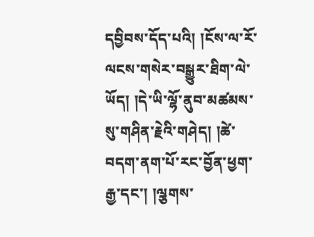དབྱིབས་དོད་པའི། །ངོས་ལ་རོ་ལངས་གསེར་བསྒྱུར་ཐིག་ལེ་ཡོད། །དེ་ཡི་ལྷོ་ནུབ་མཚམས་སུ་གཤིན་རྗེའི་གཤེད། །ཚེ་བདག་ནག་པོ་རང་བྱོན་ཕྱག་རྒྱ་དང་། །ལྕགས་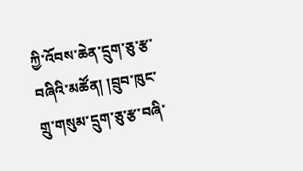ཀྱི་འོབས་ཆེན་དྲུག་ཅུ་རྩ་བཞིའི་མཚོན། །བྲུབ་ཁུང་གྲུ་གསུམ་དྲུག་ཅུ་རྩ་བཞི་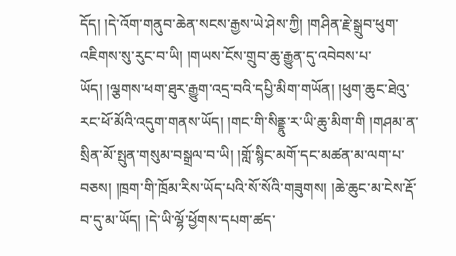དོད། །དེ་འོག་གནུབ་ཆེན་སངས་རྒྱས་ཡེ་ཤེས་ཀྱི། །གཤིན་རྗེ་སྒྲུབ་ཕུག་འཇིགས་སུ་རུང་བ་ཡི། །གཡས་ངོས་གྲུབ་ཆུ་རྒྱུན་དུ་འབེབས་པ་ཡོད། །ལྕགས་ཕག་ཐུར་རྒྱུག་འདྲ་བའི་དཔྱི་མིག་གཡོན། །ཕུག་ཆུང་ཐེའུ་རང་ཕོ་མོའི་འདུག་གནས་ཡོད། །གང་གི་སིནྡྷུ་ར་ཡི་ཆུ་མིག་གི །གཤམ་ན་སྲིན་མོ་སྤུན་གསུམ་བསྒྲལ་བ་ཡི། །གློ་སྙིང་མགོ་དང་མཚན་མ་ལག་པ་བཅས། །ཁྲག་གི་ཁྲོམ་རིས་ཡོད་པའི་སོ་སོའི་གཟུགས། །ཆེ་ཆུང་མ་ངེས་རྡོ་བ་དུ་མ་ཡོད། །དེ་ཡི་ལྷོ་ཕྱོགས་དཔག་ཚད་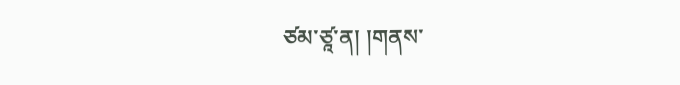ཙམ་ཙཱ་ན། །གནས་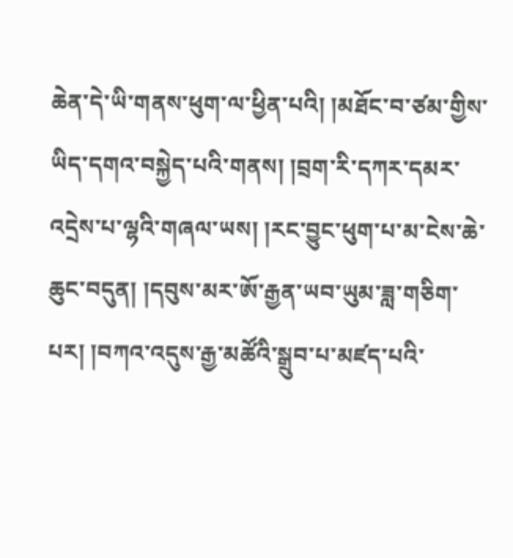ཆེན་དེ་ཡི་གནས་ཕུག་ལ་ཕྱིན་པའི། །མཐོང་བ་ཙམ་གྱིས་ཡིད་དགའ་བསྐྱེད་པའི་གནས། །བྲག་རི་དཀར་དམར་འདྲེས་པ་ལྷའི་གཞལ་ཡས། །རང་བྱུང་ཕུག་པ་མ་ངེས་ཆེ་ཆུང་བདུན། །དབུས་མར་ཨོ་རྒྱན་ཡབ་ཡུམ་ཟླ་གཅིག་པར། །བཀའ་འདུས་རྒྱ་མཚོའི་སྒྲུབ་པ་མཛད་པའི་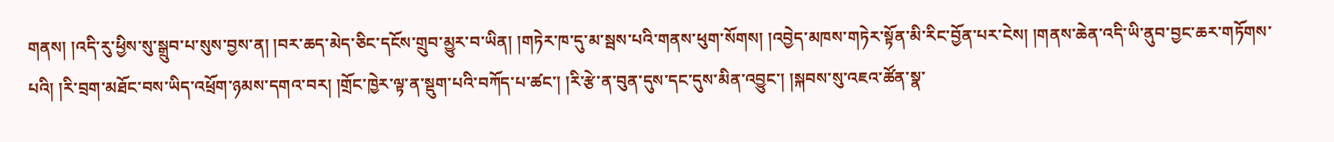གནས། །འདི་རུ་ཕྱིས་སུ་སྒྲུབ་པ་སུས་བྱས་ན། །བར་ཆད་མེད་ཅིང་དངོས་གྲུབ་མྱུར་བ་ཡིན། །གཏེར་ཁ་དུ་མ་སྦས་པའི་གནས་ཕུག་སོགས། །འབྱེད་མཁས་གཏེར་སྟོན་མི་རིང་བྱོན་པར་ངེས། །གནས་ཆེན་འདི་ཡི་ནུབ་བྱང་ཆར་གཏོགས་པའི། །རི་བྲག་མཐོང་བས་ཡིད་འཕྲོག་ཉམས་དགའ་བར། །གྲོང་ཁྱེར་ལྟ་ན་སྡུག་པའི་བཀོད་པ་ཚང་། །རི་རྩེ་ན་བུན་དུས་དང་དུས་མིན་འབྱུང་། །སྐབས་སུ་འཇའ་ཚོན་སྣ་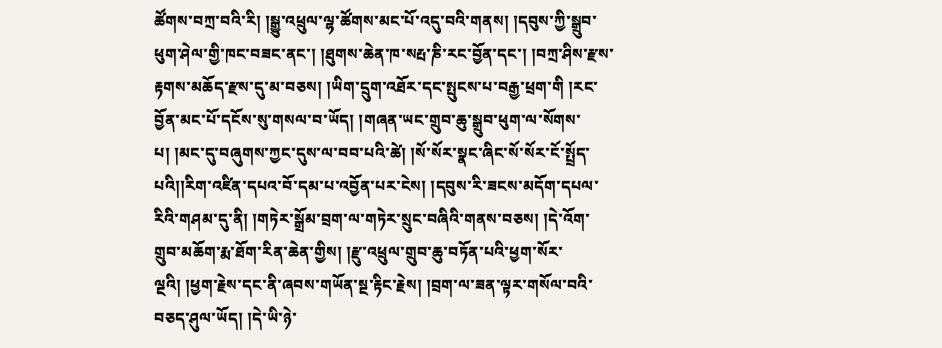ཚོགས་བཀྲ་བའི་རི། །སྒྱུ་འཕྲུལ་ལྷ་ཚོགས་མང་པོ་འདུ་བའི་གནས། །དབུས་ཀྱི་སྒྲུབ་ཕུག་ཤེལ་གྱི་ཁང་བཟང་ནང་། །ཐུགས་ཆེན་ཁ་སརྤ་ཎི་རང་བྱོན་དང་། །བཀྲ་ཤིས་རྫས་རྟགས་མཆོད་རྫས་དུ་མ་བཅས། །ཡིག་དྲུག་འཐོར་དང་སྤུངས་པ་བརྒྱ་ཕྲག་གི །རང་བྱོན་མང་པོ་དངོས་སུ་གསལ་བ་ཡོད། །གཞན་ཡང་གྲུབ་ཆུ་སྒྲུབ་ཕུག་ལ་སོགས་པ། །མང་དུ་བཞུགས་ཀྱང་དུས་ལ་བབ་པའི་ཚེ། །སོ་སོར་སྣང་ཞིང་སོ་སོར་ངོ་སྤྲོད་པའི།།རིག་འཛིན་དཔའ་བོ་དམ་པ་འབྱོན་པར་ངེས། །དབུས་རི་ཟངས་མདོག་དཔལ་རིའི་གཤམ་དུ་ནི། །གཏེར་སྒྲོམ་བྲག་ལ་གཏེར་སྲུང་བཞིའི་གནས་བཅས། །དེ་འོག་གྲུབ་མཆོག་རྨ་ཐོག་རིན་ཆེན་གྱིས། །རྫུ་འཕྲུལ་གྲུབ་ཆུ་བཏོན་པའི་ཕྱག་སོར་ལྔའི། །ཕྱག་རྗེས་དང་ནི་ཞབས་གཡོན་སྔ་རྟིང་རྗེས། །བྲག་ལ་ཟན་ལྟར་གསོལ་བའི་བཅད་ཤུལ་ཡོད། །དེ་ཡི་ཉེ་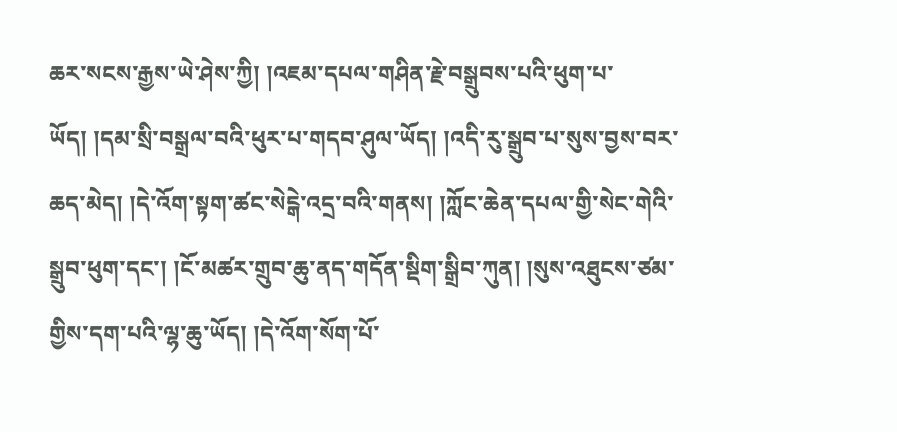ཆར་སངས་རྒྱས་ཡེ་ཤེས་ཀྱི། །འཇམ་དཔལ་གཤིན་རྗེ་བསྒྲུབས་པའི་ཕུག་པ་ཡོད། །དམ་སྲི་བསྒྲལ་བའི་ཕུར་པ་གདབ་ཤུལ་ཡོད། །འདི་རུ་སྒྲུབ་པ་སུས་བྱས་བར་ཆད་མེད། །དེ་འོག་སྟག་ཚང་སེངྒེ་འདྲ་བའི་གནས། །ཀློང་ཆེན་དཔལ་གྱི་སེང་གེའི་སྒྲུབ་ཕུག་དང་། །ངོ་མཚར་གྲུབ་ཆུ་ནད་གདོན་སྡིག་སྒྲིབ་ཀུན། །སུས་འཐུངས་ཙམ་གྱིས་དག་པའི་ལྷ་ཆུ་ཡོད། །དེ་འོག་སོག་པོ་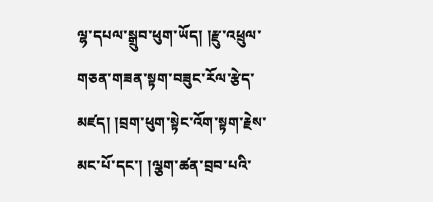ལྷ་དཔལ་སྒྲུབ་ཕུག་ཡོད། །རྫུ་འཕྲུལ་གཅན་གཟན་སྟག་བཟུང་རོལ་རྩེད་མཛད། །བྲག་ཕུག་སྟེང་འོག་སྟག་རྗེས་མང་པོ་དང་། །ལྕག་ཚན་བྲབ་པའི་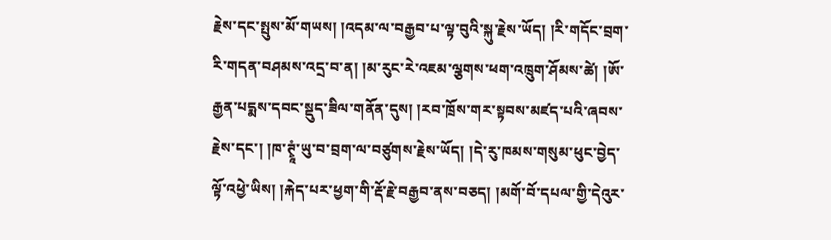རྗེས་དང་སྤུས་མོ་གཡས། །འདམ་ལ་བརྒྱབ་པ་ལྟ་བུའི་སྐུ་རྗེས་ཡོད། །རི་གདོང་བྲག་རི་གདན་བཤམས་འདྲ་བ་ན། །མ་རུང་རེ་འཇམ་ལྕགས་ཕག་འཁྲུག་ཤོམས་ཚེ། །ཨོ་རྒྱན་པདྨས་དབང་སྡུད་ཟིལ་གནོན་དུས། །རབ་ཁྲོས་གར་སྟབས་མཛད་པའི་ཞབས་རྗེས་དང་། །ཁ་ཊྭཱཾ་ཡུ་བ་བྲག་ལ་བཙུགས་རྗེས་ཡོད། །དེ་རུ་ཁམས་གསུམ་ཕུང་བྱེད་ལྟོ་འཕྱེ་ཡིས། །རྐེད་པར་ཕྱག་གི་རྡོ་རྗེ་བརྒྱབ་ནས་བཅད། །མགོ་བོ་དཔལ་གྱི་དེའུར་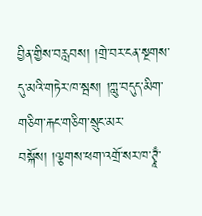བྱིན་གྱིས་བརླབས། །གྲེ་བར་ངན་སྔགས་དུ་མའི་གཏེར་ཁ་སྦས། །ཀླུ་བདུད་མིག་གཅིག་རྐང་གཅིག་སྲུང་མར་བསྐོས། །ལྕགས་ཕག་འགྲོ་སར་ཁ་ཊྭཱྃ་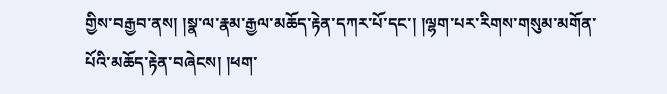གྱིས་བརྒྱབ་ནས། །སྣ་ལ་རྣམ་རྒྱལ་མཆོད་རྟེན་དཀར་པོ་དང་། །ལྷག་པར་རིགས་གསུམ་མགོན་པོའི་མཆོད་རྟེན་བཞེངས། །ཕག་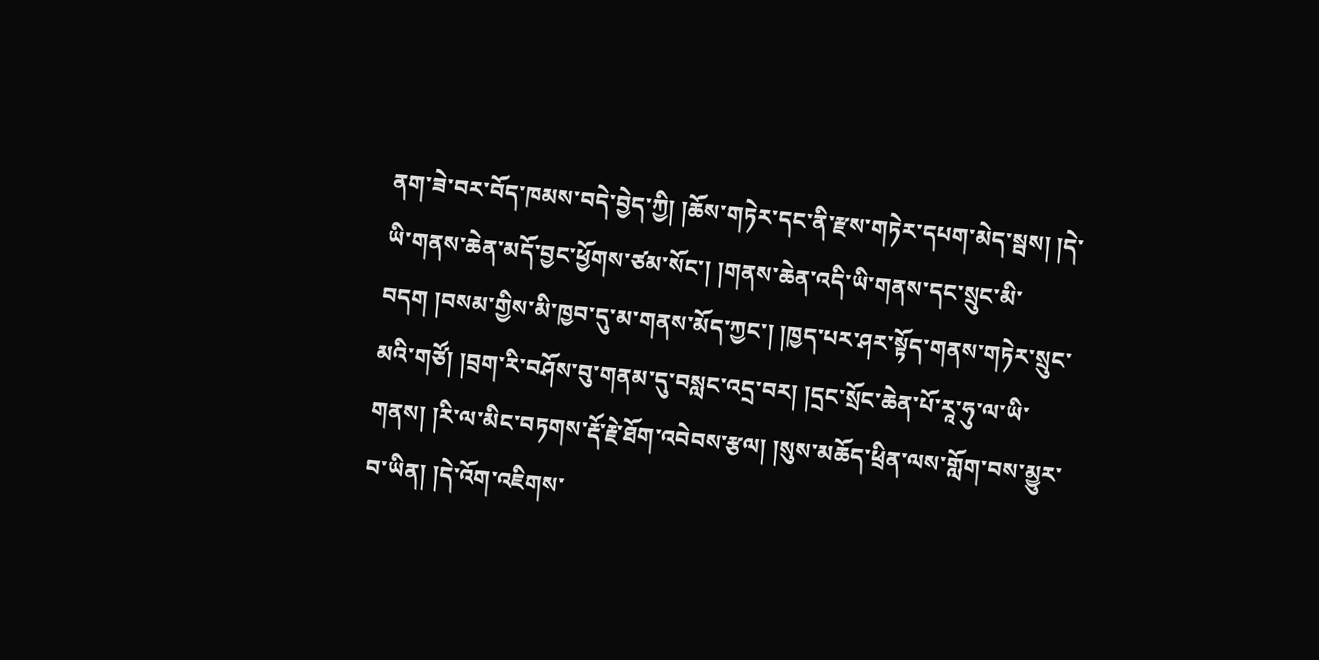ནག་ཟེ་བར་བོད་ཁམས་བདེ་བྱེད་ཀྱི། །ཆོས་གཏེར་དང་ནི་རྫས་གཏེར་དཔག་མེད་སྦས། །དེ་ཡི་གནས་ཆེན་མདོ་བྱང་ཕྱོགས་ཙམ་སོང་། །གནས་ཆེན་འདི་ཡི་གནས་དང་སྲུང་མི་བདག །བསམ་གྱིས་མི་ཁྱབ་དུ་མ་གནས་མོད་ཀྱང་། །ཁྱད་པར་ཤར་སྟོད་གནས་གཏེར་སྲུང་མའི་གཙོ། །བྲག་རི་བཤོས་བུ་གནམ་དུ་བསླང་འདྲ་བར། །དྲང་སྲོང་ཆེན་པོ་རཱ་ཧུ་ལ་ཡི་གནས། །རི་ལ་མིང་བཏགས་རྡོ་རྗེ་ཐོག་འབེབས་རྩལ། །སུས་མཆོད་ཕྲིན་ལས་གློག་བས་མྱུར་བ་ཡིན། །དེ་འོག་འཇིགས་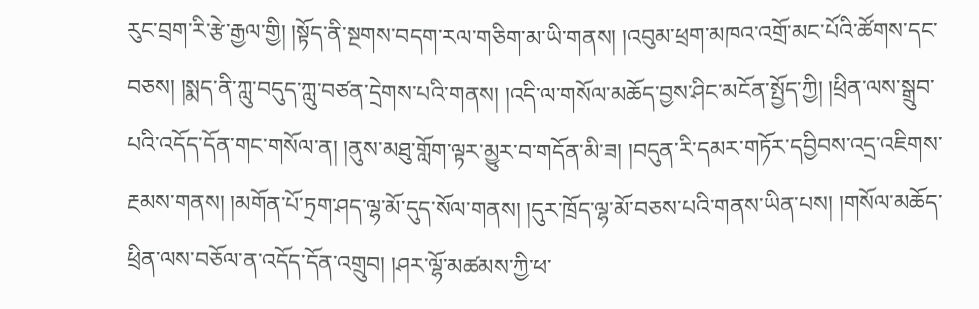རུང་བྲག་རི་རྩེ་རྒྱལ་གྱི། །སྟོད་ནི་སྔགས་བདག་རལ་གཅིག་མ་ཡི་གནས། །འབུམ་ཕྲག་མཁའ་འགྲོ་མང་པོའི་ཚོགས་དང་བཅས། །སྨད་ནི་ཀླུ་བདུད་ཀླུ་བཙན་དྲེགས་པའི་གནས། །འདི་ལ་གསོལ་མཆོད་བྱས་ཤིང་མངོན་སྤྱོད་ཀྱི། །ཕྲིན་ལས་སྒྲུབ་པའི་འདོད་དོན་གང་གསོལ་ན། །ནུས་མཐུ་གློག་ལྟར་མྱུར་བ་གདོན་མི་ཟ། །བདུན་རི་དམར་གཏོར་དབྱིབས་འདྲ་འཇིགས་རྔམས་གནས། །མགོན་པོ་ཏྲག་ཤད་ལྷ་མོ་དུད་སོལ་གནས། །དུར་ཁྲོད་ལྷ་མོ་བཅས་པའི་གནས་ཡིན་པས། །གསོལ་མཆོད་ཕྲིན་ལས་བཅོལ་ན་འདོད་དོན་འགྲུབ། །ཤར་ལྷོ་མཚམས་ཀྱི་ཕ་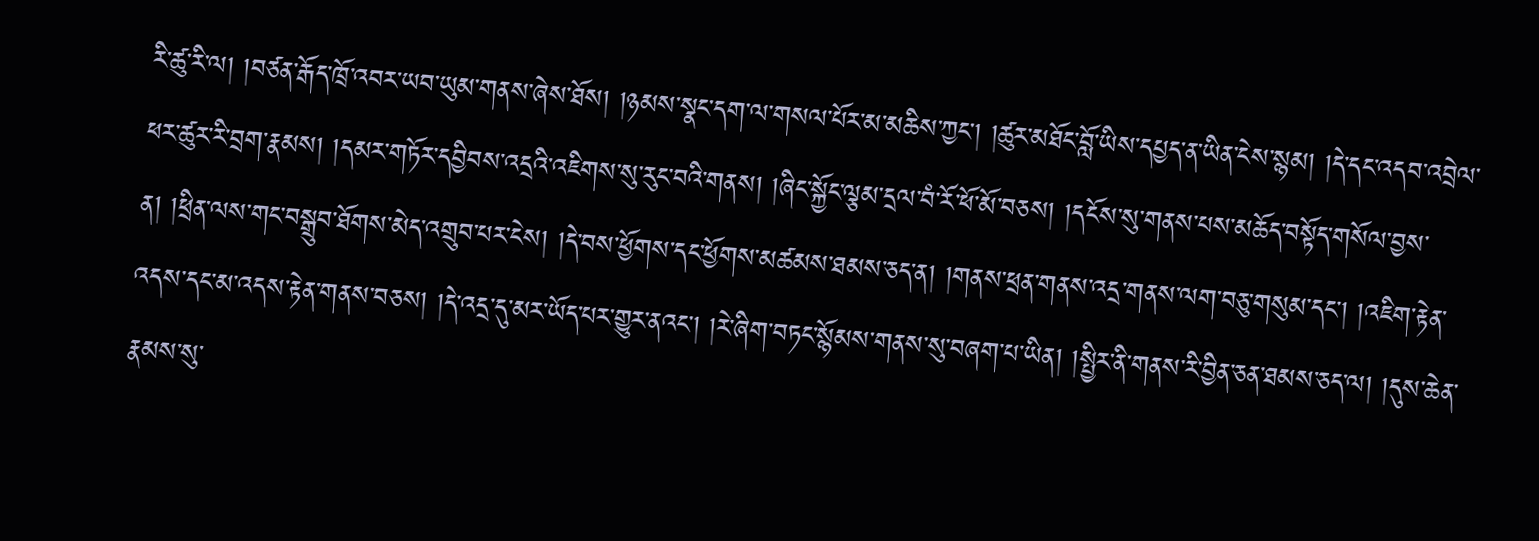རི་ཚུ་རི་ལ། །བཙན་རྒོད་ཁྲོ་འབར་ཡབ་ཡུམ་གནས་ཞེས་ཐོས། །ཉམས་སྣང་དག་ལ་གསལ་པོར་མ་མཆིས་ཀྱང་། །ཚུར་མཐོང་བློ་ཡིས་དཔྱད་ན་ཡིན་ངེས་སྙམ། །དེ་དང་འདབ་འབྲེལ་ཕར་ཚུར་རི་བྲག་རྣམས། །དམར་གཏོར་དབྱིབས་འདྲའི་འཇིགས་སུ་རུང་བའི་གནས། །ཞིང་སྐྱོང་ལྕམ་དྲལ་བཾ་རོ་ཕོ་མོ་བཅས། །དངོས་སུ་གནས་པས་མཆོད་བསྟོད་གསོལ་བྱས་ན། །ཕྲིན་ལས་གང་བསྒྲུབ་ཐོགས་མེད་འགྲུབ་པར་ངེས། །དེ་བས་ཕྱོགས་དང་ཕྱོགས་མཚམས་ཐམས་ཅད་ན། །གནས་ཕྲན་གནས་འདྲ་གནས་ལག་བཅུ་གསུམ་དང་། །འཇིག་རྟེན་འདས་དང་མ་འདས་རྟེན་གནས་བཅས། །དེ་འདྲ་དུ་མར་ཡོད་པར་གྱུར་ནའང་། །རེ་ཞིག་བཏང་སྙོམས་གནས་སུ་བཞག་པ་ཡིན། །སྤྱིར་ནི་གནས་རི་བྱིན་ཅན་ཐམས་ཅད་ལ། །དུས་ཆེན་རྣམས་སུ་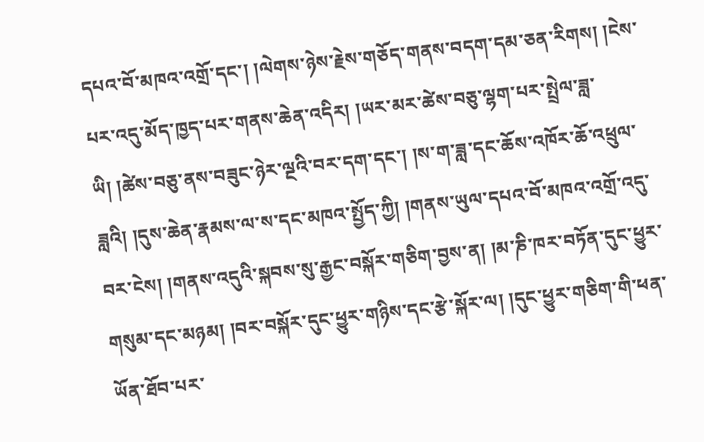དཔའ་བོ་མཁའ་འགྲོ་དང་། །ལེགས་ཉེས་རྗེས་གཅོད་གནས་བདག་དམ་ཅན་རིགས། །ངེས་པར་འདུ་མོད་ཁྱད་པར་གནས་ཆེན་འདིར། །ཡར་མར་ཚེས་བཅུ་ལྷག་པར་སྤྲེལ་ཟླ་ཡི། །ཚེས་བཅུ་ནས་བཟུང་ཉེར་ལྔའི་བར་དག་དང་། །ས་ག་ཟླ་དང་ཆོས་འཁོར་ཆོ་འཕྲུལ་ཟླའི། །དུས་ཆེན་རྣམས་ལ་ས་དང་མཁའ་སྤྱོད་ཀྱི། །གནས་ཡུལ་དཔའ་བོ་མཁའ་འགྲོ་འདུ་བར་ངེས། །གནས་འདུའི་སྐབས་སུ་རྒྱང་བསྐོར་གཅིག་བྱས་ན། །མ་ཎི་ཁར་བཏོན་དུང་ཕྱུར་གསུམ་དང་མཉམ། །བར་བསྐོར་དུང་ཕྱུར་གཉིས་དང་རྩེ་སྐོར་ལ། །དུང་ཕྱུར་གཅིག་གི་ཕན་ཡོན་ཐོབ་པར་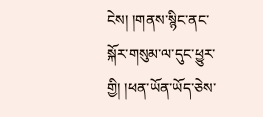ངེས། །གནས་སྙིང་ནང་སྐོར་གསུམ་ལ་དུང་ཕྱུར་གྱི། །ཕན་ཡོན་ཡོད་ཅེས་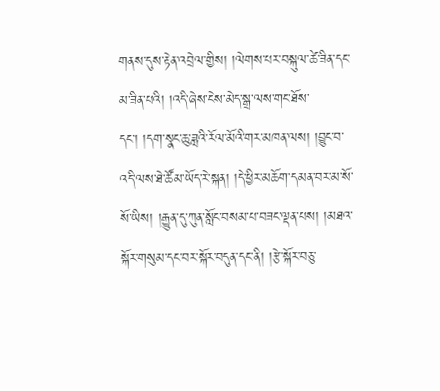གནས་དུས་རྟེན་འབྲེལ་གྱིས། །ལེགས་པར་བསྐུལ་ཚེ་ཟིན་དང་མ་ཟིན་པའི། །འདི་ཞེས་ངེས་མེད་སྒྲ་ལས་གང་ཐོས་དང་། །དག་སྣང་ཆུ་ཟླའི་རོལ་མོའི་གར་མཁན་ལས། །བྱུང་བ་འདི་ལས་ཐེ་ཚོམ་ཡོད་རེ་སྐན། །དེ་ཕྱིར་མཆོག་དམན་བར་མ་སོ་སོ་ཡིས། །རྒྱུན་དུ་ཀུན་སློང་བསམ་པ་བཟང་ལྡན་པས། །མཐའ་སྐོར་གསུམ་དང་བར་སྐོར་བདུན་དང་ནི། །རྩེ་སྐོར་བཅུ་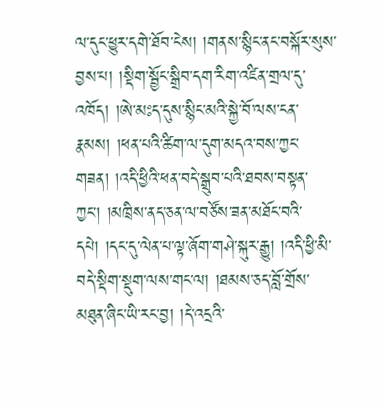ལ་དུང་ཕྱུར་དགེ་ཐོབ་ངེས། །གནས་སྙིང་ནང་བསྐོར་སུས་བྱས་པ། །སྡིག་སྦྱོང་སྒྲིབ་དག་རིག་འཛིན་གྲལ་དུ་འཁོད། །ཨེ་མཿད་དུས་སྙིང་མའི་སྐྱེ་བོ་ལས་ངན་རྣམས། །ཕན་པའི་ཚིག་ལ་དུག་མདའ་བས་ཀྱང་གཟན། །འདི་ཕྱིའི་ཕན་བདེ་སྒྲུབ་པའི་ཐབས་བསྟན་ཀྱང་། །མཁྲིས་ནད་ཅན་ལ་བཙོས་ཟན་མཐོང་བའི་དཔེ། །དང་དུ་ལེན་པ་ལྟ་ཞོག་གཤེ་སྐུར་རྒྱུ། །འདི་ཕྱི་མི་བདེ་སྡིག་སྡུག་ལས་གང་ལ། །ཐམས་ཅད་བློ་གྲོས་མཐུན་ཞིང་ཡི་རང་བྱ། །དེ་འདྲའི་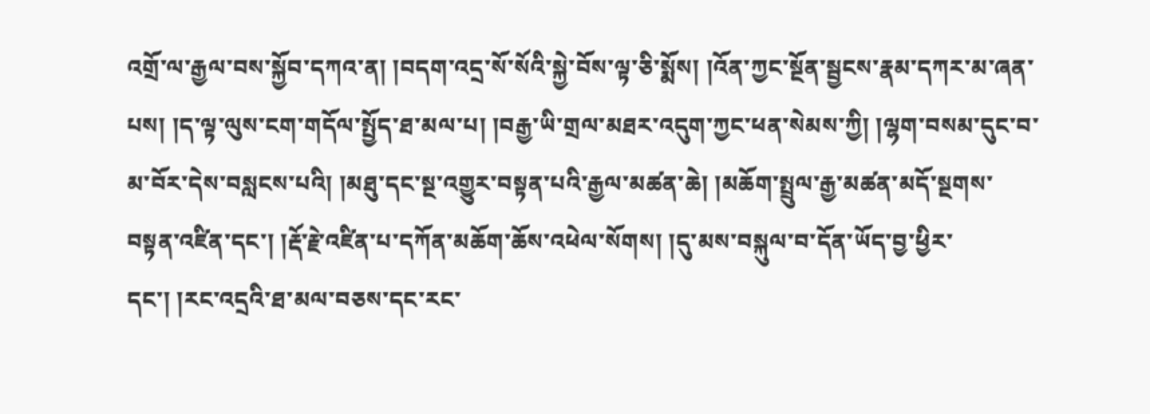འགྲོ་ལ་རྒྱལ་བས་སྐྱོབ་དཀའ་ན། །བདག་འདྲ་སོ་སོའི་སྐྱེ་བོས་ལྟ་ཅི་སྨོས། །འོན་ཀྱང་སྔོན་སྦྱངས་རྣམ་དཀར་མ་ཞན་པས། །ད་ལྟ་ལུས་ངག་གདོལ་སྤྱོད་ཐ་མལ་པ། །བརྒྱ་ཡི་གྲལ་མཐར་འདུག་ཀྱང་ཕན་སེམས་ཀྱི། །ལྷག་བསམ་དུང་བ་མ་བོར་དེས་བསླངས་པའི། །མཐུ་དང་སྔ་འགྱུར་བསྟན་པའི་རྒྱལ་མཚན་ཆེ། །མཆོག་སྤྲུལ་རྒྱ་མཚན་མདོ་སྔགས་བསྟན་འཛིན་དང་། །རྡོ་རྗེ་འཛིན་པ་དཀོན་མཆོག་ཆོས་འཕེལ་སོགས། །དུ་མས་བསྐུལ་བ་དོན་ཡོད་བྱ་ཕྱིར་དང་། །རང་འདྲའི་ཐ་མལ་བཅས་དང་རང་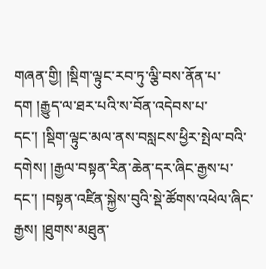གཞན་གྱི། །སྡིག་ལྟུང་རབ་ཏུ་ལྕི་བས་ནོན་པ་དག །རྒྱུད་ལ་ཐར་པའི་ས་བོན་འདེབས་པ་དང་། །སྡིག་ལྟུང་མལ་ནས་བསླངས་ཕྱིར་སྤེལ་བའི་དགེས། །རྒྱལ་བསྟན་རིན་ཆེན་དར་ཞིང་རྒྱས་པ་དང་། །བསྟན་འཛིན་སྐྱེས་བུའི་སྡེ་ཚོགས་འཕེལ་ཞིང་རྒྱས། །ཐུགས་མཐུན་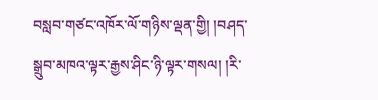བསླབ་གཙང་འཁོར་ལོ་གཉིས་ལྡན་གྱི། །བཤད་སྒྲུབ་མཁའ་ལྟར་རྒྱས་ཤིང་ཉི་ལྟར་གསལ། །རི་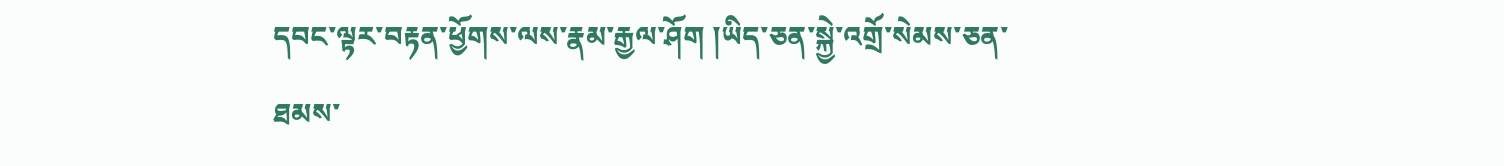དབང་ལྟར་བརྟན་ཕྱོགས་ལས་རྣམ་རྒྱལ་ཤོག །ཡིད་ཅན་སྐྱེ་འགྲོ་སེམས་ཅན་ཐམས་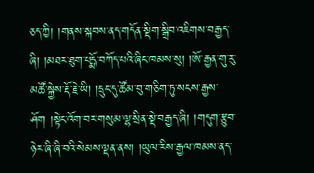ཅད་ཀྱི། །གནས་སྐབས་ནད་གདོན་སྡིག་སྒྲིབ་འཇིགས་བརྒྱད་ཞི། །མཐར་ཐུག་པདྨོ་བཀོད་པའི་ཞིང་ཁམས་སུ། །ཨོ་རྒྱན་གུ་རུ་མཚོ་སྐྱེས་རྡོ་རྗེ་ཡི། །དྲུང་དུ་ཚོམ་བུ་གཅིག་ཏུ་སངས་རྒྱས་ཤོག །སྟེང་འོག་བར་གསུམ་ལྷ་སྲིན་སྡེ་བརྒྱད་ཞི། །གདུག་རྩུབ་ཉེར་ཞི་ཞི་བའི་སེམས་ལྡན་ནས། །ཡུལ་རིས་རྒྱལ་ཁམས་ནད་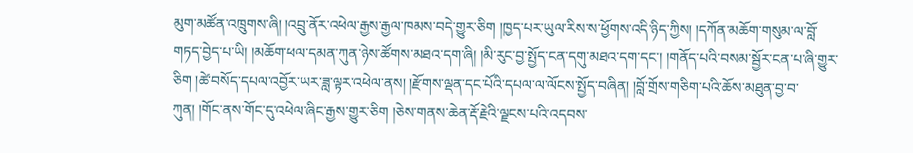མུག་མཚོན་འཁྲུགས་ཞི། །འབྲུ་ནོར་འཕེལ་རྒྱས་རྒྱལ་ཁམས་བདེ་གྱུར་ཅིག །ཁྱད་པར་ཡུལ་རིས་ས་ཕྱོགས་འདི་ཉིད་ཀྱིས། །དཀོན་མཆོག་གསུམ་ལ་བློ་གཏད་བྱེད་པ་ཡི། །མཆོག་ཕལ་དམན་ཀུན་ཉེས་ཚོགས་མཐའ་དག་ཞི། །མི་རུང་བྱ་སྤྱོད་ངན་དགུ་མཐའ་དག་དང་། །གནོད་པའི་བསམ་སྦྱོར་ངན་པ་ཞི་གྱུར་ཅིག །ཚེ་བསོད་དཔལ་འབྱོར་ཡར་ཟླ་ལྟར་འཕེལ་ནས། །རྫོགས་ལྡན་དང་པོའི་དཔལ་ལ་ལོངས་སྤྱོད་བཞིན། །བློ་གྲོས་གཅིག་པའི་ཆོས་མཐུན་བྱ་བ་ཀུན། །གོང་ནས་གོང་དུ་འཕེལ་ཞིང་རྒྱས་གྱུར་ཅིག །ཅེས་གནས་ཆེན་རྡོ་རྗེའི་ལྗངས་པའི་འདབས་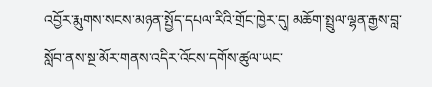འབྱོར་རྨུགས་སངས་མཉན་སྤྱོད་དཔལ་རིའི་གྲོང་ཁྱེར་དུ། མཆོག་སྤྲུལ་ལྷན་རྒྱས་བླ་སློབ་ནས་སྔ་མོར་གནས་འདིར་འོངས་དགོས་ཚུལ་ཡང་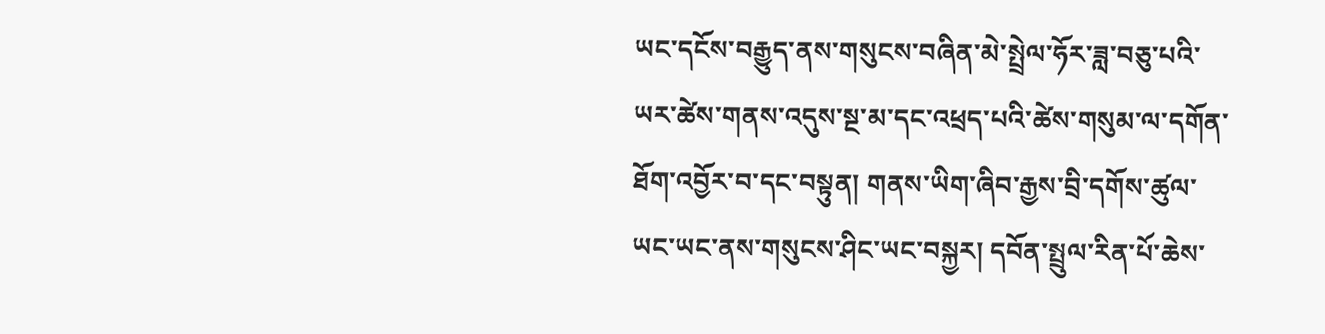ཡང་དངོས་བརྒྱུད་ནས་གསུངས་བཞིན་མེ་སྤྲེལ་ཧོར་ཟླ་བཅུ་པའི་ཡར་ཚེས་གནས་འདུས་སྔ་མ་དང་འཕྲད་པའི་ཚེས་གསུམ་ལ་དགོན་ཐོག་འབྱོར་བ་དང་བསྟུན། གནས་ཡིག་ཞིབ་རྒྱས་བྲི་དགོས་ཚུལ་ཡང་ཡང་ནས་གསུངས་ཤིང་ཡང་བསྐྱར། དབོན་སྤྲུལ་རིན་པོ་ཆེས་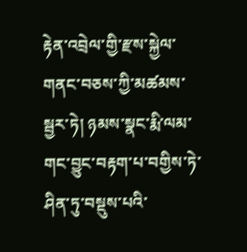རྟེན་འབྲེལ་གྱི་རྫས་སྐྱེལ་གནང་བཅས་ཀྱི་མཚམས་སྦྱར་ཏེ། ཉམས་སྣང་རྨི་ལམ་གང་བྱུང་བརྟག་པ་བགྱིས་ཏེ་ཤིན་ཏུ་བསྡུས་པའི་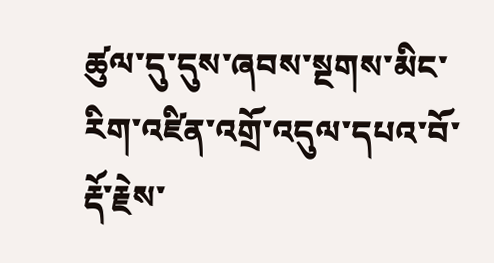ཚུལ་དུ་དུས་ཞབས་སྔགས་མིང་རིག་འཛིན་འགྲོ་འདུལ་དཔའ་བོ་རྡོ་རྗེས་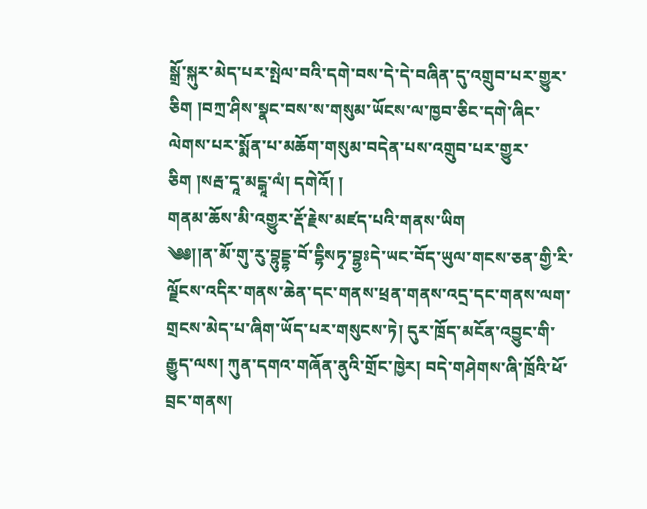སྒྲོ་སྐུར་མེད་པར་སྤེལ་བའི་དགེ་བས་དེ་དེ་བཞིན་དུ་འགྲུབ་པར་གྱུར་ཅིག །བཀྲ་ཤིས་སྣང་བས་ས་གསུམ་ཡོངས་ལ་ཁྱབ་ཅིང་དགེ་ཞིང་ལེགས་པར་སྨོན་པ་མཆོག་གསུམ་བདེན་པས་འགྲུབ་པར་གྱུར་ཅིག །སརྦ་དཱ་མངྒཱ་ལཾ། དགེའོ། །
གནམ་ཆོས་མི་འགྱུར་རྡོ་རྗེས་མཛད་པའི་གནས་ཡིག
༄༅།།ན་མོ་གུ་རུ་བྷུདྡྷ་བོ་དྷིསཏྭ་བྷྱཿདེ་ཡང་བོད་ཡུལ་གངས་ཅན་གྱི་རི་ལྗོངས་འདིར་གནས་ཆེན་དང་གནས་ཕྲན་གནས་འདྲ་དང་གནས་ལག་གྲངས་མེད་པ་ཞིག་ཡོད་པར་གསུངས་ཏེ། དུར་ཁྲོད་མངོན་འབྱུང་གི་རྒྱུད་ལས། ཀུན་དགའ་གཞོན་ནུའི་གྲོང་ཁྱེར། བདེ་གཤེགས་ཞི་ཁྲོའི་ཕོ་བྲང་གནས།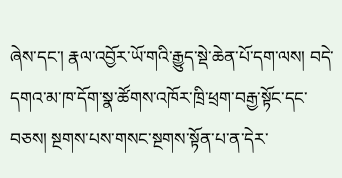ཞེས་དང་། རྣལ་འབྱོར་ཡོ་གའི་རྒྱུད་སྡེ་ཆེན་པོ་དག་ལས། བདེ་དགའ་མ་ཁ་དོག་སྣ་ཚོགས་འཁོར་ཁྲི་ཕྲག་བརྒྱ་སྟོང་དང་བཅས། སྔགས་པས་གསང་སྔགས་སྟོན་པ་ན་དེར་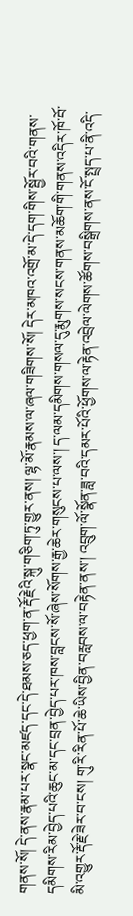གནས་སོ། དེ་ནས་རྣམ་པར་སྣང་མཛད་དང་དེ་ཐམས་ཅད་ཕྱག་ན་རྡོ་རྗེའི་སྐུ་གཅིག་ཏུ་གྱུར་ནས། ལྷ་མོ་རྣམས་ལ་ཞལ་གཟིགས་སོ། དེར་མཁའ་འགྲོ་མ་དེ་དག་གིས་སྦྱོར་བའི་གནས་དམིགས་རིམ་བྱེད་པའི་ཆུང་མ་དང་བྲན་བྱེད་པར་ཁས་བླངས་སོ་ཞེས་སོགས་རྒྱ་ཆེར་གསུངས་པ་ལས་། ད་ལམ་དམིགས་གསལ་དུ་རྨུགས་སངས་གནས་མཆོག་གི་གནས་འདིར་ཁོ་བོ་མི་འགྱུར་རྡོ་རྗེ་ཟེར་བ་ངས། གུ་རི་རིན་པོ་ཆེ་ཡིས་བྱིན་བརླབས་ལ་བརྟེན་ནས་། འབྲུག་ལོ་སྣོན་ཟླ་བའི་དམར་པོའི་ཕྱོགས་ལ་རྟེན་འབྲེལ་ལེགས་ཚོགས་བསྒྲིགས་ནས་ངོ་སྤྲད་པ་ནི་འདི་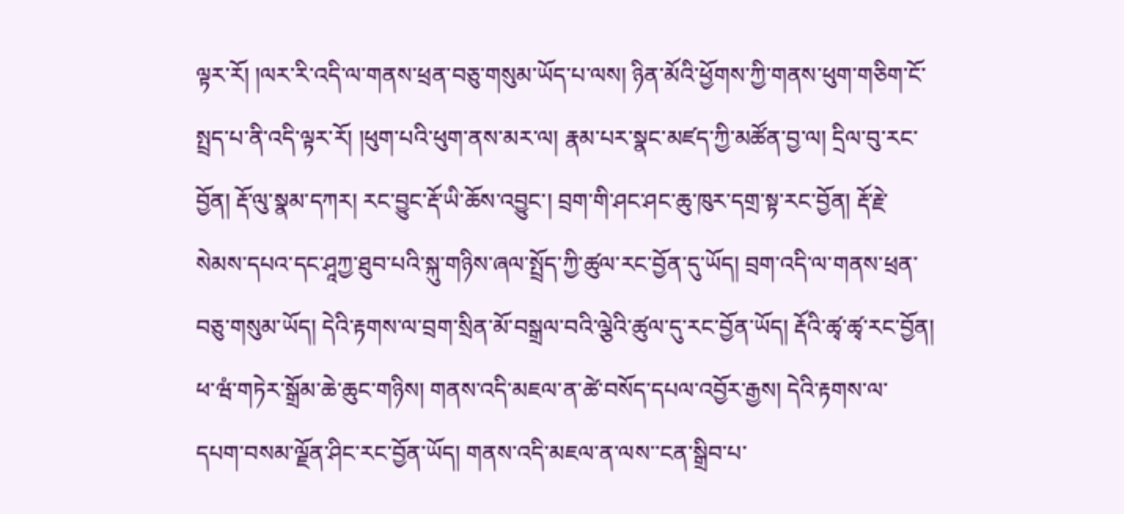ལྟར་རོ། །ལར་རི་འདི་ལ་གནས་ཕྲན་བཅུ་གསུམ་ཡོད་པ་ལས། ཉིན་མོའི་ཕྱོགས་ཀྱི་གནས་ཕུག་གཅིག་ངོ་སྤྲད་པ་ནི་འདི་ལྟར་རོ། །ཕུག་པའི་ཕུག་ནས་མར་ལ། རྣམ་པར་སྣང་མཛད་ཀྱི་མཚོན་བྱ་ལ། དྲིལ་བུ་རང་བྱོན། རྡོ་ལུ་སྣམ་དཀར། རང་བྱུང་རྡོ་ཡི་ཆོས་འབྱུང་། བྲག་གི་ཤང་ཤང་ཆུ་ཁུར་དགྲ་སྟ་རང་བྱོན། རྡོ་རྗེ་སེམས་དཔའ་དང་ཤཱཀྱ་ཐུབ་པའི་སྐུ་གཉིས་ཞལ་སྤྲོད་ཀྱི་ཚུལ་རང་བྱོན་དུ་ཡོད། བྲག་འདི་ལ་གནས་ཕྲན་བཅུ་གསུམ་ཡོད། དེའི་རྟགས་ལ་བྲག་སྲིན་མོ་བསྒྲལ་བའི་ལྕེའི་ཚུལ་དུ་རང་བྱོན་ཡོད། རྡོའི་ཚྭ་ཚྭ་རང་བྱོན། ཕ་ཝཾ་གཏེར་སྒྲོམ་ཆེ་ཆུང་གཉིས། གནས་འདི་མཇལ་ན་ཚེ་བསོད་དཔལ་འབྱོར་རྒྱས། དེའི་རྟགས་ལ་དཔག་བསམ་ལྗོན་ཤིང་རང་བྱོན་ཡོད། གནས་འདི་མཇལ་ན་ལས་་ངན་སྒྲིབ་པ་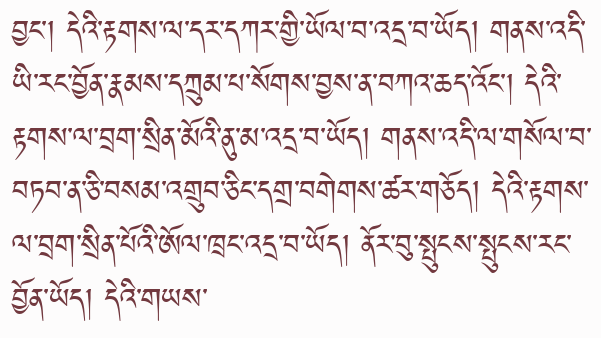བྱང་། དེའི་རྟགས་ལ་དར་དཀར་གྱི་ཡོལ་བ་འདྲ་བ་ཡོད། གནས་འདི་ཡི་རང་བྱོན་རྣམས་དཀྲུམ་པ་སོགས་བྱས་ན་བཀའ་ཆད་འོང་། དེའི་རྟགས་ལ་བྲག་སྲིན་མོའི་ནུ་མ་འདྲ་བ་ཡོད། གནས་འདི་ལ་གསོལ་བ་བཏབ་ན་ཅི་བསམ་འགྲུབ་ཅིང་དགྲ་བགེགས་ཚར་གཅོད། དེའི་རྟགས་ལ་བྲག་སྲིན་པོའི་ཨོལ་ཁྲང་འདྲ་བ་ཡོད། ནོར་བུ་སྤུངས་སྤུངས་རང་བྱོན་ཡོད། དེའི་གཡས་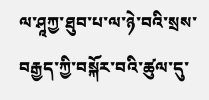ལ་ཤཱཀྱ་ཐུབ་པ་ལ་ཉེ་བའི་སྲས་བརྒྱད་ཀྱི་བསྐོར་བའི་ཚུལ་དུ་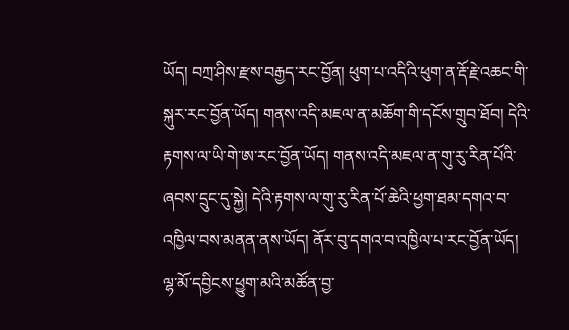ཡོད། བཀྲ་ཤིས་རྫས་བརྒྱད་རང་བྱོན། ཕུག་པ་འདིའི་ཕུག་ན་རྡོ་རྗེ་འཆང་གི་སྐུར་རང་བྱོན་ཡོད། གནས་འདི་མཇལ་ན་མཆོག་གི་དངོས་གྲུབ་ཐོབ། དེའི་རྟགས་ལ་ཡི་གེ་ཨ་རང་བྱོན་ཡོད། གནས་འདི་མཇལ་ན་གུ་རུ་རིན་པོའི་ཞབས་དྲུང་དུ་སྐྱེ། དེའི་རྟགས་ལ་གུ་རུ་རིན་པོ་ཆེའི་ཕྱག་ཐམ་དགའ་བ་འཁྱིལ་བས་མནན་ནས་ཡོད། ནོར་བུ་དགའ་བ་འཁྱིལ་པ་རང་བྱོན་ཡོད། ལྷ་མོ་དབྱིངས་ཕྱུག་མའི་མཚོན་བྱ་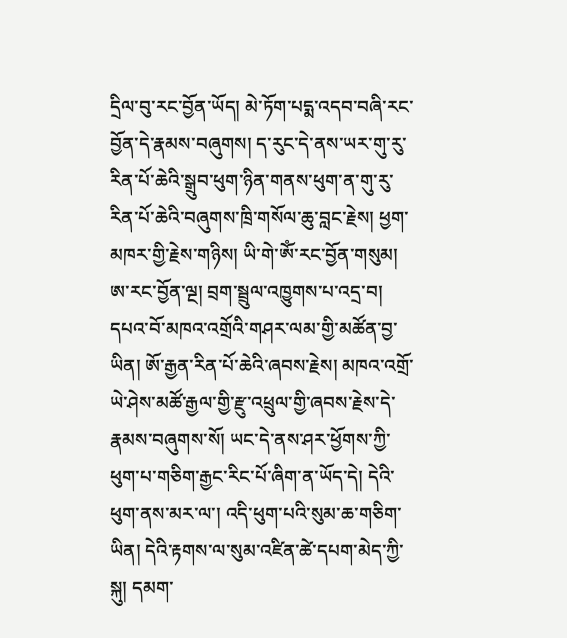དྲིལ་བུ་རང་བྱོན་ཡོད། མེ་ཏོག་པདྨ་འདབ་བཞི་རང་བྱོན་དེ་རྣམས་བཞུགས། ད་རུང་དེ་ནས་ཡར་གུ་རུ་རིན་པོ་ཆེའི་སྒྲུབ་ཕུག་ཉིན་གནས་ཕུག་ན་གུ་རུ་རིན་པོ་ཆེའི་བཞུགས་ཁྲི་གསོལ་ཆུ་བླང་རྗེས། ཕྱག་མཁར་གྱི་རྗེས་གཉིས། ཡི་གེ་ཨོཾ་རང་བྱོན་གསུམ། ཨ་རང་བྱོན་ལྔ། བྲག་སྦྲུལ་འཁྱུགས་པ་འདྲ་བ། དཔའ་བོ་མཁའ་འགྲོའི་གཤར་ལམ་གྱི་མཚོན་བྱ་ཡིན། ཨོ་རྒྱན་རིན་པོ་ཆེའི་ཞབས་རྗེས། མཁའ་འགྲོ་ཡེ་ཤེས་མཚོ་རྒྱལ་གྱི་རྫུ་འཕྲུལ་གྱི་ཞབས་རྗེས་དེ་རྣམས་བཞུགས་སོ། ཡང་དེ་ནས་ཤར་ཕྱོགས་ཀྱི་ཕུག་པ་གཅིག་རྒྱང་རིང་པོ་ཞིག་ན་ཡོད་དེ། དེའི་ཕུག་ནས་མར་ལ་། འདི་ཕུག་པའི་སུམ་ཆ་གཅིག་ཡིན། དེའི་རྟགས་ལ་སུམ་འཛིན་ཚེ་དཔག་མེད་ཀྱི་སྐུ། དམག་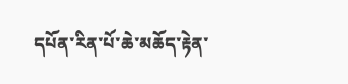དཔོན་རིན་པོ་ཆེ་མཆོད་རྟེན་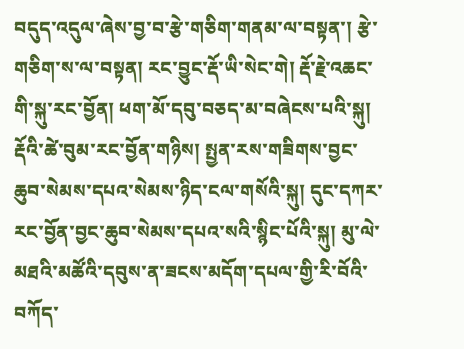བདུད་འདུལ་ཞེས་བྱ་བ་རྩེ་གཅིག་གནམ་ལ་བསྟན་། རྩེ་གཅིག་ས་ལ་བསྟན། རང་བྱུང་རྡོ་ཡི་སེང་གེ། རྡོ་རྗེ་འཆང་གི་སྐུ་རང་བྱོན། ཕག་མོ་དབུ་བཅད་མ་བཞེངས་པའི་སྐུ། རྡོའི་ཚེ་བུམ་རང་བྱོན་གཉིས། སྤྱན་རས་གཟིགས་བྱང་ཆུབ་སེམས་དཔའ་སེམས་ཉིད་ངལ་གསོའི་སྐུ། དུང་དཀར་རང་བྱོན་བྱང་ཆུབ་སེམས་དཔའ་སའི་སྙིང་པོའི་སྐུ། མུ་ལེ་མཐའི་མཚོའི་དབུས་ན་ཟངས་མདོག་དཔལ་གྱི་རི་བོའི་བཀོད་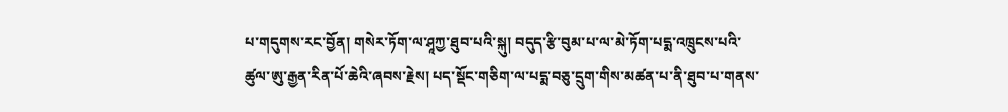པ་གདུགས་རང་བྱོན། གསེར་ཏོག་ལ་ཤཱཀྱ་ཐུབ་པའི་སྐུ། བདུད་རྩི་བུམ་པ་ལ་མེ་ཏོག་པདྨ་འཁྲུངས་པའི་ཚུལ་ཨུ་རྒྱན་རིན་པོ་ཆེའི་ཞབས་རྗེས། པད་སྡོང་གཅིག་ལ་པདྨ་བཅུ་དྲུག་གིས་མཚན་པ་ནི་ཐུབ་པ་གནས་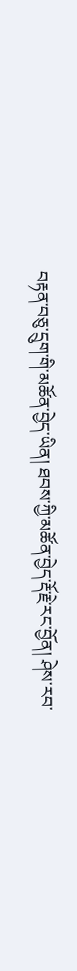བརྟན་བཅུ་དྲུག་གི་མཚོན་བྱེད་ཡིན། ཐབས་ཀྱི་མཚོན་བྱེད་རྡོ་རྗེ་རང་བྱོན། ཤེས་རབ་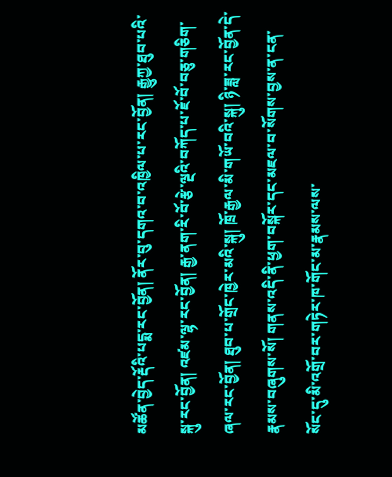མཚོན་བྱེད་རྡོའི་པདྨ་རང་བྱོན། ནོར་བུ་དགའ་བ་འཁྱིལ་པ་རང་བྱོན། རྒྱུཀྱ་ཐུབ་པའི་སྐུ་རང་བྱོན། འཛམ་ལྷ་རང་བྱོན། རྒྱ་ནག་རི་བོ་རྩེ་ལྔའི་བཀོད་པ་ཇོ་བོ་བཅུ་གཅིག་ཞལ་རང་བྱོན། ཐུབ་པ་གྲོང་ཁྱེར་མའི་སྐུ། ཁྲོ་རྒྱལ་མི་གཡོ་བའི་སྐུ། ཉི་ཟླ་རང་བྱོན་དེ་རྣམས་བཞུགས་སོ། གནས་འདི་ནི་ཕྱག་བསྐོར་དང་མཇལ་བ་སོགས་བྱས་ན་ངན་སོང་དུ་མི་འགྲོ་བར་གཏེར་ཁ་གོང་མ་རྣམས་ལས་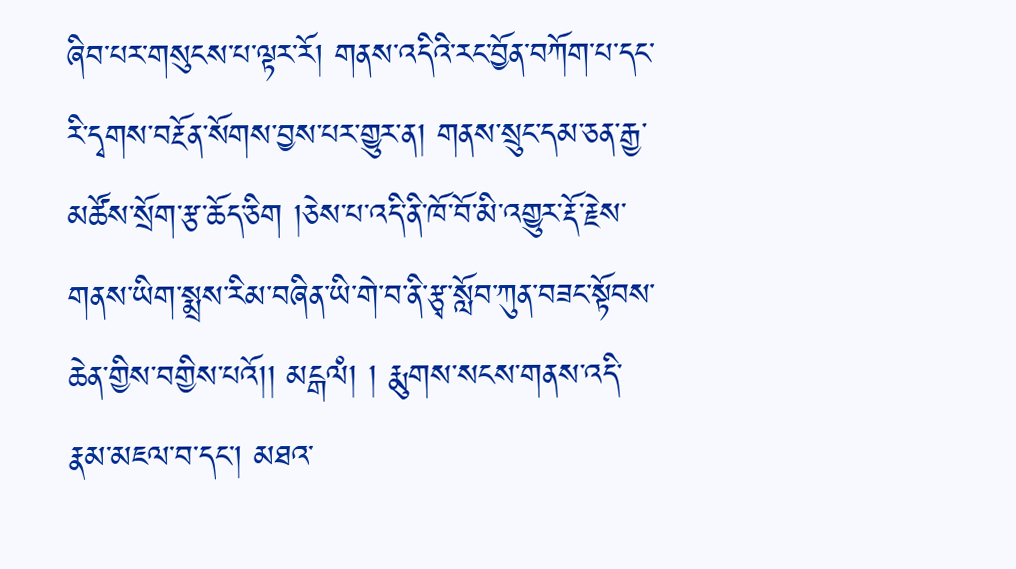ཞིབ་པར་གསུངས་པ་ལྟར་རོ། གནས་འདིའི་རང་བྱོན་བཀོག་པ་དང་རི་དྭགས་བརྔོན་སོགས་བྱས་པར་གྱུར་ན། གནས་སྲུང་དམ་ཅན་རྒྱ་མཚོས་སྲོག་རྩ་ཆོད་ཅིག །ཅེས་པ་འདི་ནི་ཁོ་བོ་མི་འགྱུར་རྡོ་རྗེས་གནས་ཡིག་སྨྲས་རིམ་བཞིན་ཡི་གེ་བ་ནི་རྩྭ་སློབ་ཀུན་བཟང་སྟོབས་ཆེན་གྱིས་བགྱིས་པའོ།། མངྒལཾ། ། རྨུགས་སངས་གནས་འདི་རྣམ་མཇལ་བ་དང་། མཐའ་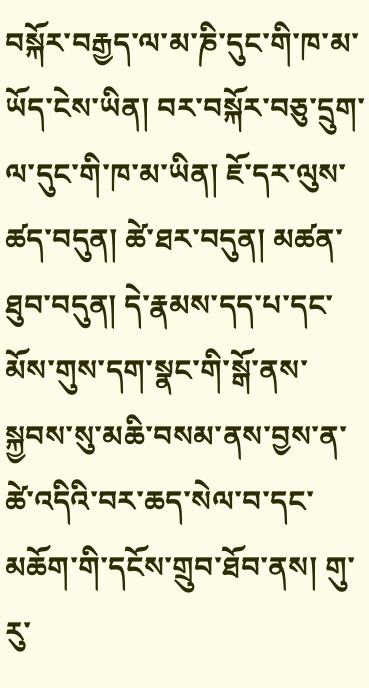བསྐོར་བརྒྱད་ལ་མ་ཎི་དུང་གི་ཁ་མ་ཡོད་ངེས་ཡིན། བར་བསྐོར་བཅུ་དྲུག་ལ་དུང་གི་ཁ་མ་ཡིན། ཇོ་དར་ལུས་ཚད་བདུན། ཚེ་ཐར་བདུན། མཚན་ཐུབ་བདུན། དེ་རྣམས་དད་པ་དང་མོས་གུས་དག་སྣང་གི་སྒོ་ནས་སྐྱབས་སུ་མཆི་བསམ་ནས་བྱས་ན་ཚེ་འདིའི་བར་ཆད་སེལ་བ་དང་མཆོག་གི་དངོས་གྲུབ་ཐོབ་ནས། གུ་རུ་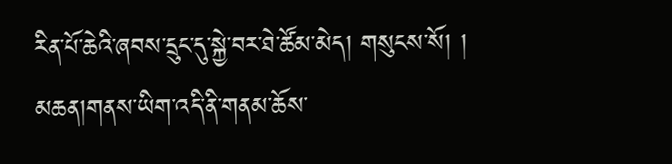རིན་པོ་ཆེའི་ཞབས་དྲུང་དུ་སྐྱེ་བར་ཐེ་ཚོམ་མེད། གསུངས་སོ། །
མཆན།གནས་ཡིག་འདི་ནི་གནམ་ཆོས་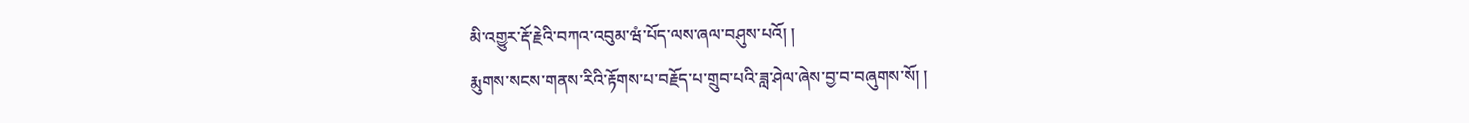མི་འགྱུར་རྡོ་རྗེའི་བཀའ་འབུམ་ཝཾ་པོད་ལས་ཞལ་བཤུས་པའོ། །
རྨུགས་སངས་གནས་རིའི་རྟོགས་པ་བརྗོད་པ་གྲུབ་པའི་ཟླ་ཤེལ་ཞེས་བྱ་བ་བཞུགས་སོ། །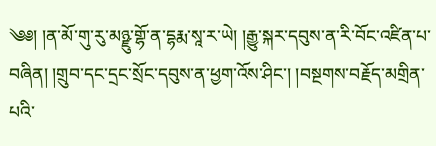༄༅། །ན་མོ་གུ་རུ་མཉྫུ་གྷོ་ན་དྷརྨ་སཱ་ར་ཡེ། །རྒྱུ་སྐར་དབུས་ན་རི་བོང་འཛིན་པ་བཞིན། །གྲུབ་དང་དྲང་སྲོང་དབུས་ན་ཕྱག་འོས་ཤིང་། །བསྔགས་བརྗོད་མགྲིན་པའི་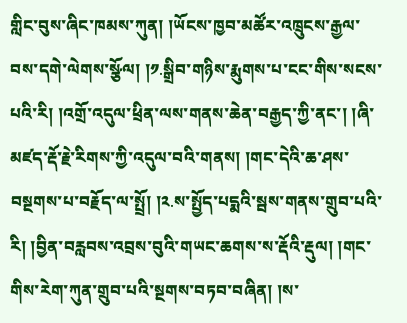གླིང་བུས་ཞིང་ཁམས་ཀུན། །ཡོངས་ཁྱབ་མཚོར་འཁྲུངས་རྒྱལ་བས་དགེ་ལེགས་སྩོལ། །༡.སྒྲིབ་གཉིས་རྨུགས་པ་ངང་གིས་སངས་པའི་རི། །འགྲོ་འདུལ་ཕྲིན་ལས་གནས་ཆེན་བརྒྱད་ཀྱི་ནང་། །ཞི་མཛད་རྡོ་རྗེ་རིགས་ཀྱི་འདུལ་བའི་གནས། །གང་དེའི་ཆ་ཤས་བསྔགས་པ་བརྗོད་ལ་སྤྲོ། །༢.ས་སྤྱོད་པདྨའི་སྦས་གནས་གྲུབ་པའི་རི། །བྱིན་བརླབས་འབྲས་བུའི་གཡང་ཆགས་ས་རྡོའི་རྡུལ། །གང་གིས་རེག་ཀུན་གྲུབ་པའི་སྔགས་བཏབ་བཞིན། །ས་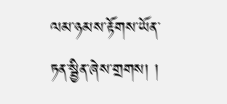ལམ་ཉམས་རྟོགས་ཡོན་ཏན་སྦྱིན་ཞེས་གྲགས། །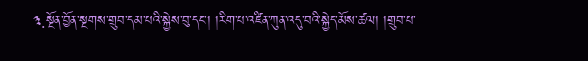༣.སྔོན་བྱོན་སྔགས་གྲུབ་དམ་པའི་སྐྱེས་བུ་དང་། །རིག་པ་འཛིན་ཀུན་འདུ་བའི་སྐྱེད་མོས་ཚལ། །གྲུབ་པ་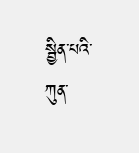སྦྱིན་པའི་ཀུན་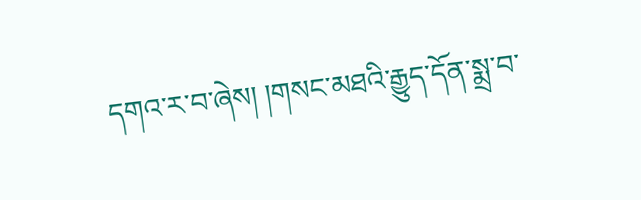དགའ་ར་བ་ཞེས། །གསང་མཐའི་རྒྱུད་དོན་སྨྲ་བ་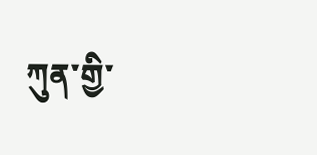ཀུན་གྱི་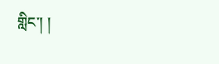གླིང་། །